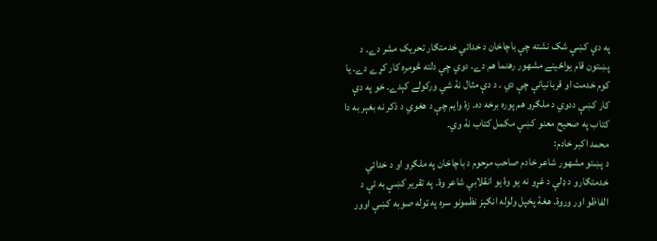په دې کښې شک نشته چې باچاخان د خدائي خدمتګار تحريک مشر دے۔ د پښتون قام يواځينے مشهور رهنما هم دے۔ دوي چې دلته څومره کار کړے دے۔ يا کوم خدمت او قربانيانې چې دي ۔ د دې مثال نۀ شي ورکولے کېدے۔ خو په دې کار کښې ددوي د ملګرو هم پوره برخه ده۔ زۀ وايم چې د هغوي د ذکر نه بغېر به دا کتاب په صحيح معنو کښې مکمل کتاب نۀ وي۔
محمد اکبر خادم:
د پښتو مشهور شاعر خادم صاحب مرحوم د باچاخان په ملګرو او د خدائي خدمتګارو د ډلې د غړو نه يو وۀ يو انقلابي شاعر وۀ۔ په تقرير کښې به ئې د الفاظو اور وروۀ۔ هغۀ پخپل ولوله انګېز نظمونو سره په ټوله صوبه کښې اوور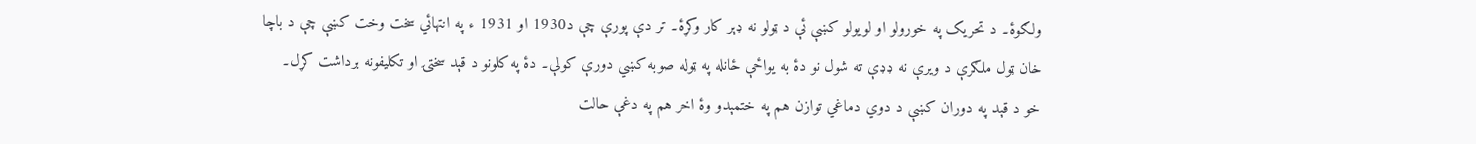ولګوۀ۔ د تحريک په خورولو او لويولو کښې ئې د ټولو نه ډېر کار وکړۀ۔ تر دې پورې چې د1930 او 1931 ء په انتهائي سخت وخت کښې چې د باچا خان ټول ملګرې د ويرې نه ډډې ته شول نو دۀ به يواځې ځانله په ټوله صوبه کښي دورې کولې۔ دۀ په کلونو د قېد سختۍ او تکليفونه برداشت کړل۔ خو د قېد په دوران کښې د دوي دماغي توازن هم په ختمېدو وۀ اخر هم په دغې حالت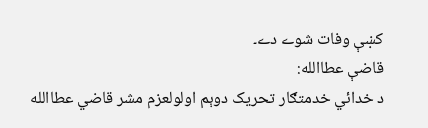کښې وفات شوے دے۔
قاضې عطاالله:
د خدائي خدمتګار تحريک دوېم اولولعزم مشر قاضي عطاالله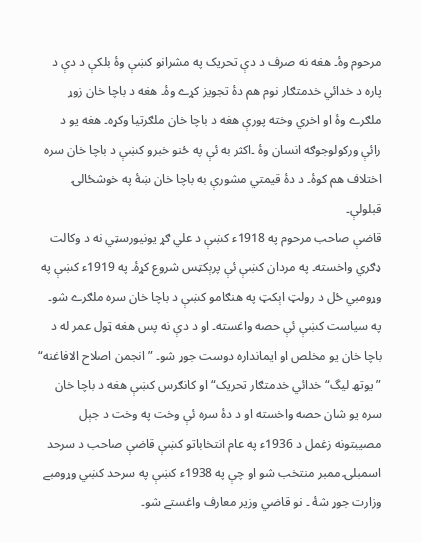مرحوم وۀ۔ هغه نه صرف د دې تحريک په مشرانو کښې وۀ بلکې د دې د پاره د خدائي خدمتګار نوم هم دۀ تجويز کړے وۀ۔ هغه د باچا خان زوړ ملګرے وۀ او اخري وخته پورې هغه د باچا خان ملګرتيا وکړه۔ هغه يو د رائې ورکولوجوګه انسان وۀ ۔اکثر به ئې په ځنو خبرو کښې د باچا خان سره اختلاف هم کوۀ۔ د دۀ قيمتي مشورې به باچا خان ښۀ په خوشځالۍ قبلولې۔
قاضې صاحب مرحوم په 1918ء کښې د علي ګړ يونيورسټي نه د وکالت ډګري واخسته۔ په مردان کښې ئې پرېکټس شروع کړۀ۔ په 1919ء کښې په وړومبي ځل د رولټ اېکټ په هنګامو کښې د باچا خان سره ملګرے شو۔ په سياست کښې ئې حصه واغسته۔ او د دې نه پس هغه ټول عمر له د باچا خان يو مخلص او ايمانداره دوست جوړ شو۔ ”انجمن اصلاح الافاغنه“ ”یوتھ لیگ“ خدائي خدمتګار تحريک“ او کانګرس کښې هغه د باچا خان سره يو شان حصه واخسته او د دۀ سره ئې وخت په وخت د جېل مصيبتونه زغمل د 1936ء په عام انتخاباتو کښې قاضې صاحب د سرحد اسمبلۍ ممبر منتخب شو او چې په 1938ء کښې په سرحد کښي وړومبے وزارت جوړ شۀ ۔ نو قاضي وزير معارف واغستے شو۔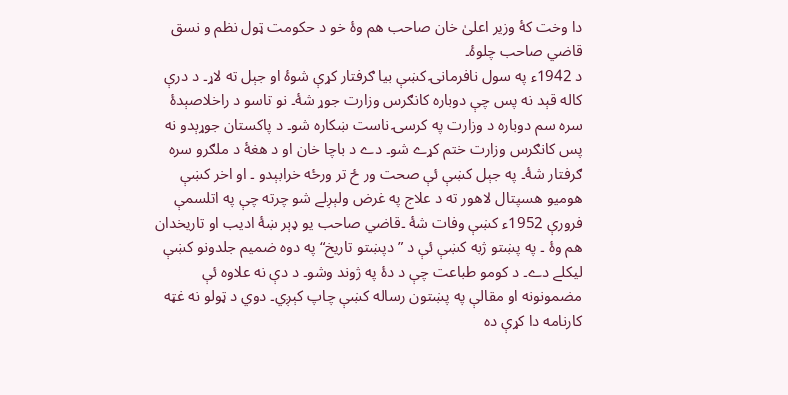دا وخت کۀ وزير اعلیٰ خان صاحب هم وۀ خو د حکومت ټول نظم و نسق قاضي صاحب چلوۀ۔
د 1942ء په سول نافرمانۍ کښې بيا ګرفتار کړې شوۀ او جېل ته لاړ۔ د درې کاله قېد نه پس چې دوباره کانګرس وزارت جوړ شۀ۔ نو تاسو د راخلاصېدۀ سره سم دوباره د وزارت په کرسۍ ناست ښکاره شو۔ د پاکستان جوړېدو نه پس کانګرس وزارت ختم کړے شو۔ دے د باچا خان او د هغۀ د ملګرو سره ګرفتار شۀ۔ په جېل کښې ئې صحت ور ځ تر ورځه خرابېدو ۔ او اخر کښې هوميو هسپتال لاهور ته د علاج په غرض ولېږلے شو چرته چې په اتلسمې فرورې 1952ء کښې وفات شۀ ۔قاضي صاحب يو ډېر ښۀ اديب او تاريخدان هم وۀ ۔ په پښتو ژبه کښې ئې د ”دپښتو تاريخ“ په دوه ضميم جلدونو کښې ليکلے دے۔ د کومو طباعت چې د دۀ په ژوند وشو۔ د دې نه علاوه ئې مضمونونه او مقالې په پښتون رساله کښې چاپ کېږي۔ دوي د ټولو نه غټه کارنامه دا کړې ده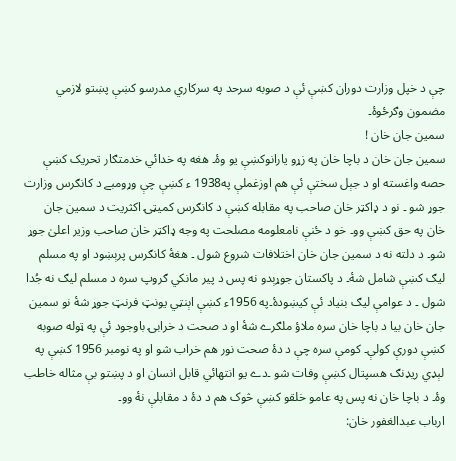چې د خپل وزارت دوران کښې ئې د صوبه سرحد په سرکاري مدرسو کښې پښتو لازمي مضمون وګرځوۀ۔
سمين جان خان !
سمين جان خان د باچا خان په زړو يارانوکښې يو وۀ۔ هغه په خدائي خدمتګار تحريک کښې حصه واغسته او د جېل سختې ئې هم اوزغملې په1938 ء کښې چې وړومبے د کانګرس وزارت جوړ شو ۔ نو د ډاکټر خان صاحب په مقابله کښې د کانګرس کميټۍ اکثريت د سمين جان خان په حق کښې وو۔ خو د ځنې نامعلومه مصلحت په وجه ډاکټر خان صاحب وزير اعلیٰ جوړ شو۔ د دلته نه د سمين جان خان اختلافات شروع شول ۔ هغۀ کانګرس پرېښود او په مسلم ليګ کښې شامل شۀ۔ د پاکستان جوړېدو نه پس د پير مانکي ګروپ سره د مسلم ليګ نه جُدا شول ۔ د عوامې ليګ بنياد ئې کيښودۀ۔په 1956ء کښې اېنټي يونټ فرنټ جوړ شۀ نو سمين جان خان بيا د باچا خان سره ملاؤ ملګرے شۀ او د صحت د خرابۍ باوجود ئې په ټوله صوبه کښې دورې کولې۔ کومې سره چې د دۀ صحت نور هم خراب شو او په نومبر 1956 کښې په لېډي ريډنګ هسپتال کښې وفات شو ۔دے يو انتهائي قابل انسان او د پښتو بې مثاله خاطب وۀ۔ د باچا خان نه پس په عامو خلقو کښې څوک هم د دۀ د مقابلې نۀ وو۔
ارباب عبدالغفور خان: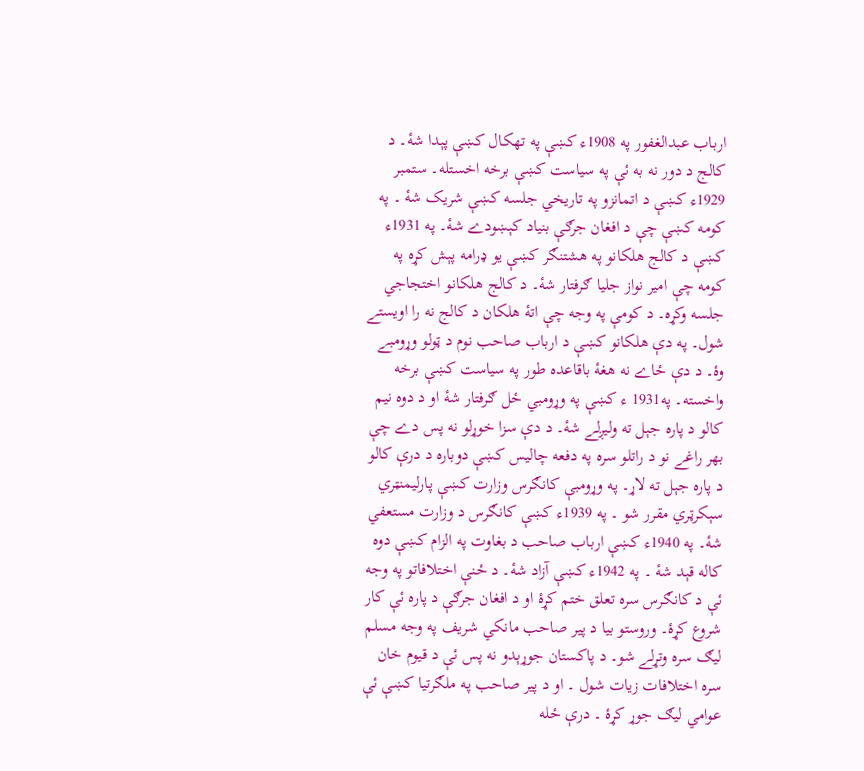ارباب عبدالغفور په 1908ء کښې په تهکال کښې پېدا شۀ۔ د کالج د دور نه به ئې په سياست کښې برخه اخستله۔ ستمبر 1929ء کښې د اتمانزو په تاريخي جلسه کښې شريک شۀ ۔ په کومه کښې چې د افغان جرګې بنياد کېښودے شۀ۔ په 1931ء کښې د کالج هلکانو په هشتنګر کښې يو ډرامه پېش کړه په کومه چې امير نواز جليا ګرفتار شۀ۔ د کالج هلکانو اختجاجي جلسه وکړه۔ د کومې په وجه چې اتۀ هلکان د کالج نه را اويستے شول۔ په دې هلکانو کښې د ارباب صاحب نوم د ټولو وړومبے وۀ۔ د دې ځاے نه هغۀ باقاعده طور په سياست کښې برخه واخسته۔ په1931 ء کښې په وړومبي ځل ګرفتار شۀ او د دوه نيم کالو د پاره جېل ته وليږلے شۀ۔ د دې سزا خوړلو نه پس دے چې بهر راغے نو د راتلو سره په دفعه چاليس کښې دوباره د درې کالو د پاره جېل ته لاړ۔ په وړومبې کانګرس وزارت کښې پارليمنټري سېکرټري مقرر شو ۔ په 1939ء کښې کانګرس د وزارت مستعفي شۀ۔ په 1940ء کښې ارباب صاحب د بغاوت په الزام کښې دوه کاله قېد شۀ ۔ په 1942ء کښې آزاد شۀ۔ د ځنې اختلافاتو په وجه ئې د کانګرس سره تعلق ختم کړۀ او د افغان جرګې د پاره ئې کار شروع کړۀ۔ وروستو بيا د پير صاحب مانکي شريف په وجه مسلم ليګ سره وتړلے شو۔ د پاکستان جوړېدو نه پس ئې د قيوم خان سره اختلافات زيات شول ۔ او د پير صاحب په ملګرتيا کښې ئې عوامي ليګ جوړ کړۀ ۔ درې ځله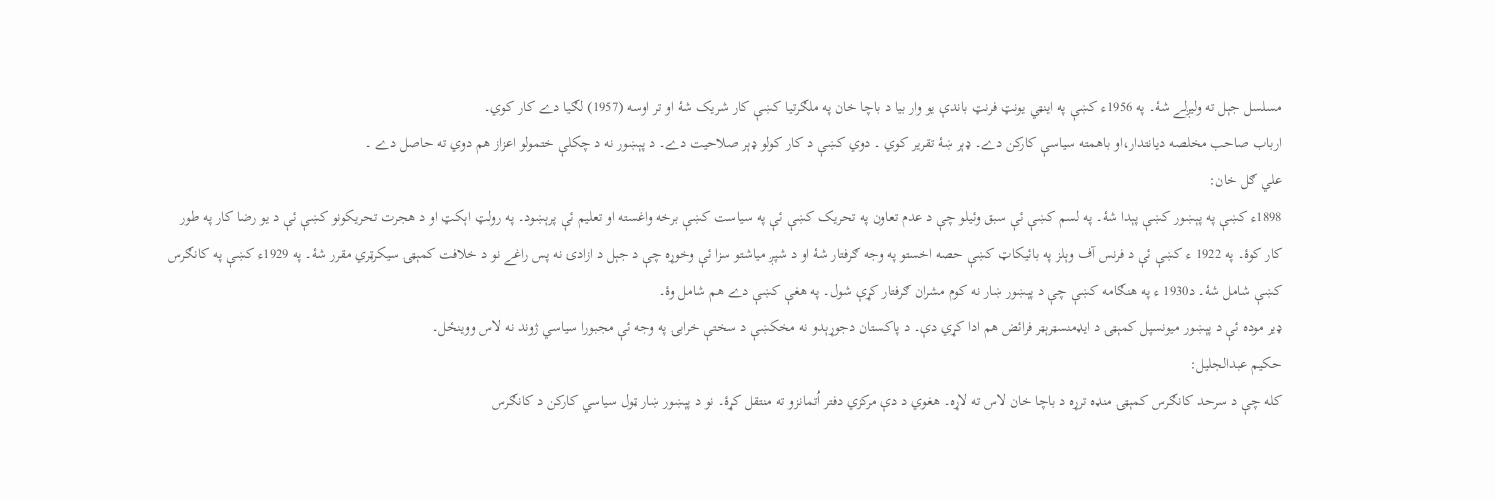مسلسل جېل ته وليږلے شۀ۔ په 1956ء کښې په اينټي يونټ فرنټ باندې يو وار بيا د باچا خان په ملګرتيا کښې کار شريک شۀ او تر اوسه (1957) لګيا دے کار کوي۔
ارباب صاحب مخلصه ديانتدار،او باهمته سياسې کارکن دے۔ ډېر ښۀ تقرير کوي ۔ دوي کښې د کار کولو ډېر صلاحيت دے۔ د پېښور نه د چکلې ختمولو اعزاز هم دوي ته حاصل دے ۔
علي ګل خان:
1898ء کښې په پېښور کښې پېدا شۀ۔ په لسم کښې ئې سبق وئيلو چې د عدم تعاون په تحريک کښې ئې په سياست کښې برخه واغسته او تعليم ئې پرېښود۔ په رولټ اېکټ او د هجرت تحريکونو کښې ئې د يو رضا کار په طور کار کوۀ۔ په 1922 ء کښې ئې د فرنس آف وېلز په بائيکاټ کښې حصه اخستو په وجه ګرفتار شۀ او د شپږ مياشتو سزا ئې وخوړه چې د جېل د ازادۍ نه پس راغے نو د خلافت کمېټۍ سيکرټري مقرر شۀ۔ په 1929ء کښې په کانګرس کښې شامل شۀ۔ د1930 ء په هنګامه کښې چې د پېښور ښار نه کوم مشران ګرفتار کړې شول۔ په هغې کښې دے هم شامل وۀ۔
ډير موده ئې د پېښور ميونسپل کمېټۍ د ايډمنسټرېټر فرائض هم ادا کړي دې۔ د پاکستان دجوړېدو نه مخکښې د سختې خرابۍ په وجه ئې مجبورا سياسي ژوند نه لاس ووينځل۔
حکيم عبدالجليل:
کله چې د سرحد کانګرس کمېټۍ منډه ترړه د باچا خان لاس ته لاړه۔ هغوي د دې مرکزي دفتر اُتمانزو ته منتقل کړۀ۔ نو د پېښور ښار ټول سياسي کارکن د کانګرس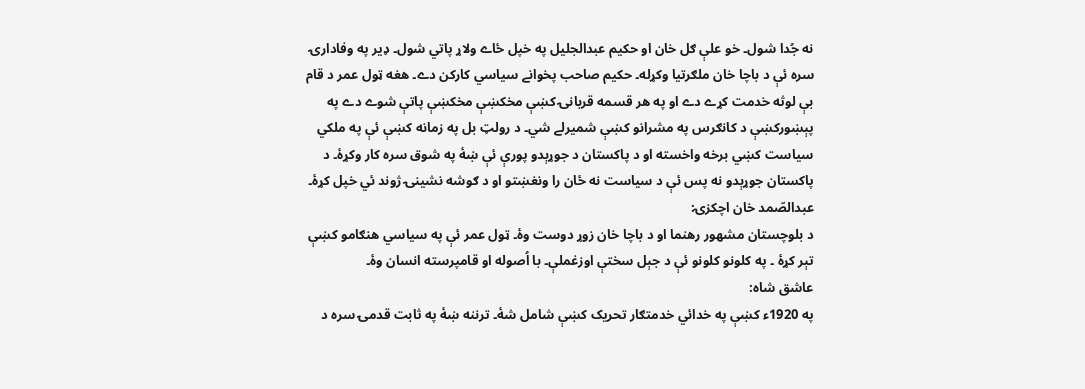نه جُدا شول۔ خو علې ګل خان او حکيم عبدالجليل په خپل ځاے ولاړ پاتي شول۔ ډير په وفادارۍ سره ئې د باچا خان ملګرتيا وکړله۔ حکيم صاحب پخوانے سياسي کارکن دے۔ هغه ټول عمر د قام بې لوثه خدمت کړے دے او په هر قسمه قربانۍ کښې مخکښې مخکښې پاتې شوے دے په پېښورکښې د کانګرس په مشرانو کښې شميرلے شي۔ د رولټ بل په زمانه کښې ئې په ملکي سياست کښي برخه واخسته او د پاکستان د جوړېدو پورې ئې ښۀ په شوق سره کار وکړۀ۔ د پاکستان جوړېدو نه پس ئې د سياست نه ځان را ونغښتو او د ګوشه نشينۍ ژوند ئي خپل کړۀ۔
عبدالصّمد خان اچکزۍ:
د بلوچستان مشهور رهنما او د باچا خان زوړ دوست وۀ۔ ټول عمر ئې په سياسي هنګامو کښې تېر کړۀ ۔ په کلونو کلونو ئې د جېل سختې اوزغملې۔ با اُصوله او قامپرسته انسان وۀ۔
عاشق شاه:
په 1920ء کښې په خدائي خدمتګار تحريک کښې شامل شۀ۔ ترننه ښۀ په ثابت قدمۍ سره د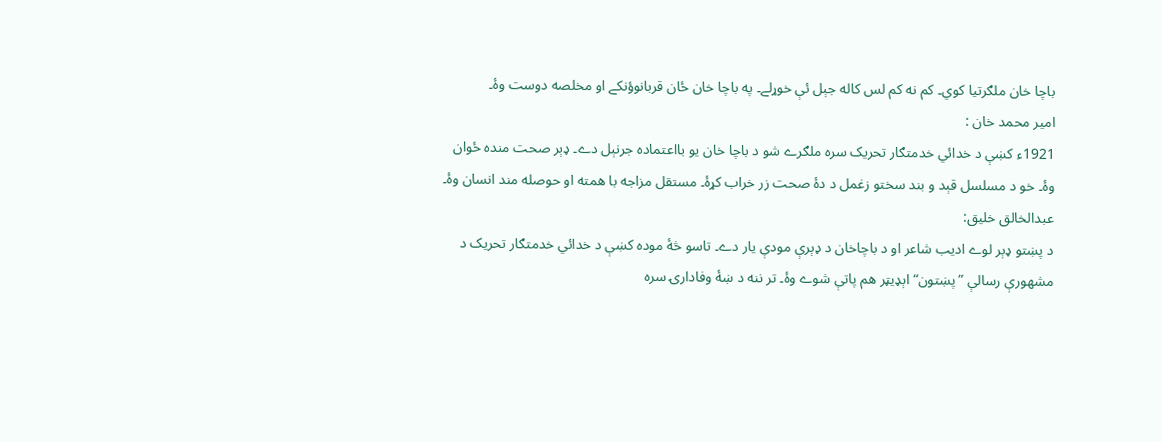باچا خان ملګرتيا کوي۔ کم نه کم لس کاله جېل ئې خوړلے۔ په باچا خان ځان قربانوؤنکے او مخلصه دوست وۀ۔
امير محمد خان :
1921ء کښې د خدائي خدمتګار تحريک سره ملګرے شو د باچا خان يو بااعتماده جرنېل دے۔ ډېر صحت منده ځوان وۀ۔ خو د مسلسل قېد و بند سختو زغمل د دۀ صحت زر خراب کړۀ۔ مستقل مزاجه با همته او حوصله مند انسان وۀ۔
عبدالخالق خليق:
د پښتو ډېر لوے اديب شاعر او د باچاخان د ډېرې مودې يار دے۔ تاسو څۀ موده کښې د خدائي خدمتګار تحريک د مشهورې رسالې ”پښتون“ اېډيټر هم پاتې شوے وۀ۔ تر ننه د ښۀ وفادارۍ سره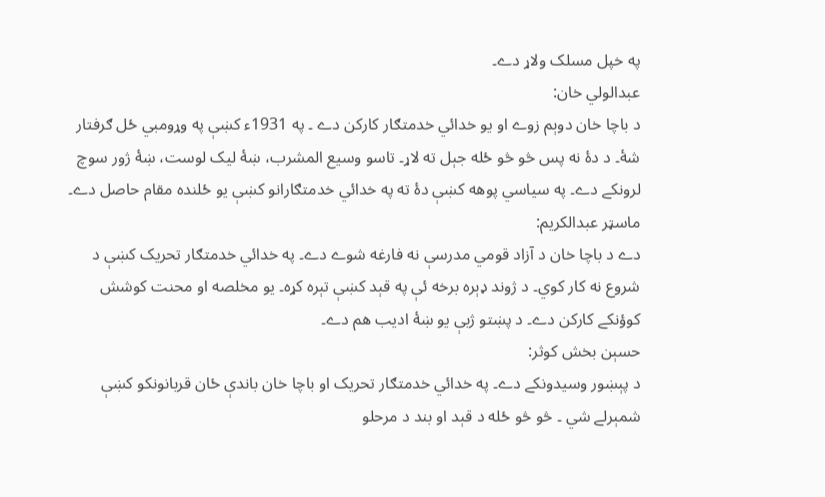په خپل مسلک ولاړ دے۔
عبدالولي خان:
د باچا خان دوېم زوے او يو خدائي خدمتګار کارکن دے ۔ په 1931ء کښې په وړومبي ځل ګرفتار شۀ۔ د دۀ نه پس څو څو ځله جېل ته لاړ۔ تاسو وسيع المشرب، ښۀ ليک لوست، ښۀ ژور سوچ لرونکے دے۔ په سياسي پوهه کښې دۀ ته په خدائي خدمتګارانو کښې يو ځلنده مقام حاصل دے۔
ماسټر عبدالکريم:
دے د باچا خان د آزاد قومي مدرسې نه فارغه شوے دے۔ په خدائي خدمتګار تحريک کښې د شروع نه کار کوي۔ د ژوند ډېره برخه ئې په قېد کښې تېره کړه۔ يو مخلصه او محنت کوشش کوؤنکے کارکن دے۔ د پښتو ژبې يو ښۀ اديب هم دے۔
حسېن بخش کوثر:
د پېښور وسيدونکے دے۔ په خدائي خدمتګار تحريک او باچا خان باندې ځان قربانونکو کښې شمېرلے شي ۔ څو څو ځله د قېد او بند د مرحلو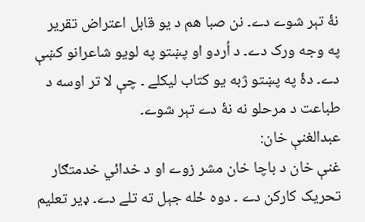نۀ تېر شوے دے۔ نن صبا هم د يو قابل اعتراض تقرير په وجه ورک دے۔ د اُردو او پښتو په لويو شاعرانو کښې دے۔ دۀ په پښتو ژبه يو کتاب ليکلے ۔ چې لا تر اوسه د طباعت د مرحلو نه نۀ دے تېر شوے۔
عبدالغنې خان:
غنې خان د باچا خان مشر زوے او د خدائي خدمتګار تحريک کارکن دے ۔ دوه ځله جېل ته تلے دے۔ ډير تعليم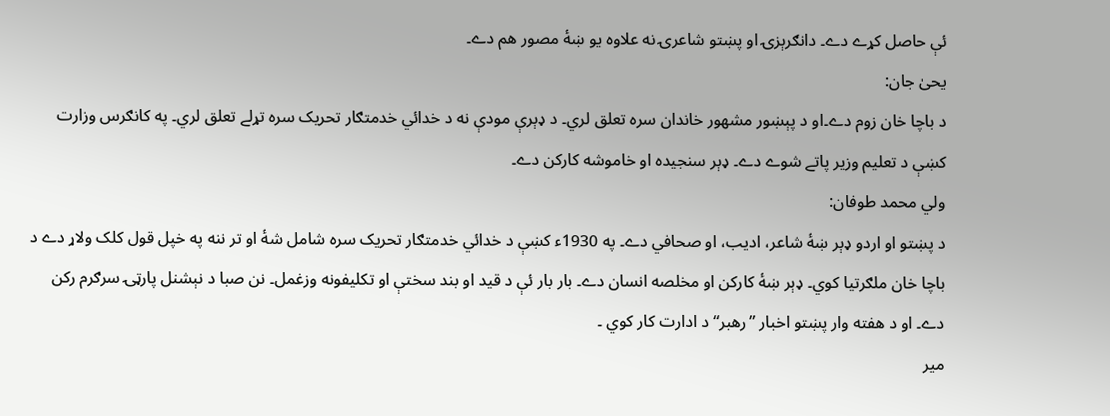ئې حاصل کړے دے۔ دانګرېزۍ او پښتو شاعرۍ نه علاوه يو ښۀ مصور هم دے۔
يحیٰ جان:
د باچا خان زوم دے۔او د پېښور مشهور خاندان سره تعلق لري۔ د ډېرې مودې نه د خدائي خدمتګار تحريک سره تړلے تعلق لري۔ په کانګرس وزارت کښې د تعليم وزير پاتے شوے دے۔ ډېر سنجيده او خاموشه کارکن دے۔
ولي محمد طوفان:
د پښتو او اردو ډېر ښۀ شاعر، اديب، او صحافي دے۔ په 1930ء کښې د خدائي خدمتګار تحريک سره شامل شۀ او تر ننه په خپل قول کلک ولاړ دے د باچا خان ملګرتيا کوي۔ ډېر ښۀ کارکن او مخلصه انسان دے۔ بار بار ئې د قيد او بند سختې او تکليفونه وزغمل۔ نن صبا د نېشنل پارټۍ سرګرم رکن دے۔ او د هفته وار پښتو اخبار ”رهبر“ د ادارت کار کوي ۔
مير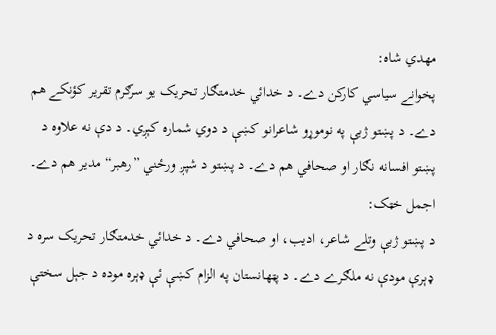مهدي شاه:
پخوانے سياسي کارکن دے۔ د خدائي خدمتګار تحريک يو سرګرم تقرير کؤنکے هم دے۔ د پښتو ژبې په نوموړو شاعرانو کښې د دوي شماره کېږي۔ د دې نه علاوه د پښتو افسانه نګار او صحافي هم دے۔ د پښتو د شپږ ورځني ”رهبر“ مدير هم دے۔
اجمل خټک:
د پښتو ژبې وتلے شاعر، اديب، او صحافي دے۔ د خدائي خدمتګار تحريک سره د ډېرې مودې نه ملګرے دے۔ د پټهانستان په الزام کښې ئې ډېره موده د جېل سختې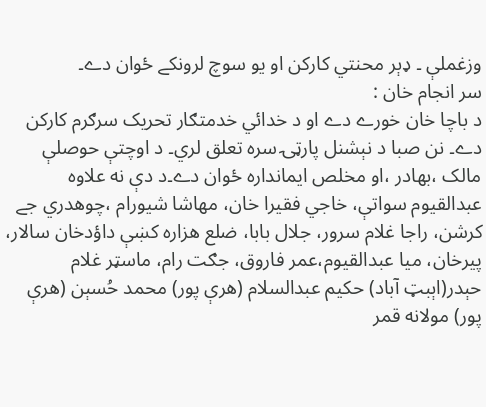وزغملې ۔ ډېر محنتي کارکن او يو سوچ لرونکے ځوان دے۔
سر انجام خان :
د باچا خان خورے دے او د خدائي خدمتګار تحريک سرګرم کارکن دے۔ نن صبا د نېشنل پارټۍ سره تعلق لري۔ د اوچتې حوصلې مالک ،بهادر ،او مخلص ايمانداره ځوان دے۔د دې نه علاوه عبدالقيوم سواتې، خاجي فقيرا خان، مهاشا شيورام ،چوهدري جے کرشن، راجا غلام سرور، جلال بابا، ضلع هزاره کښې داؤدخان سالار، پيرخان، ميا عبدالقيوم،عمر فاروق، جګت رام، ماسټر غلام حېدر(اېبټ آباد) حکيم عبدالسلام (هرې پور) محمد حُسېن (هرې پور) مولانه قمر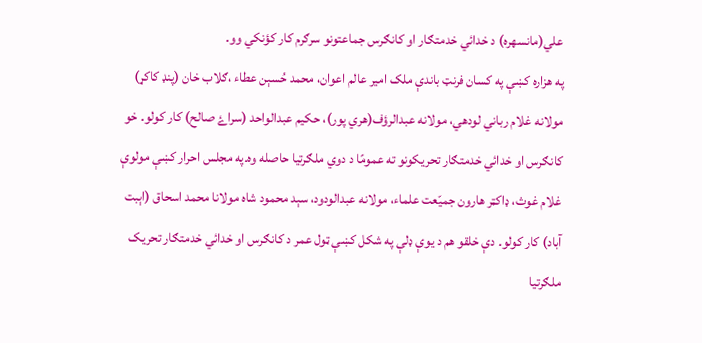علي(مانسهره) د خدائي خدمتګار او کانګرس جماعتونو سرګرم کار کؤنکي وو۔
په هزاره کښې په کسان فرنټ باندې ملک امير عالم اعوان، محمد حُسېن عطاء ،ګلاب خان (پنډ کاکړ) مولانه غلام رباني لودهي، مولانه عبدالرؤف(هري پور)، حکيم عبدالواحد (سراۓ صالح) کار کولو۔ خو کانګرس او خدائي خدمتګار تحريکونو ته عمومًا د دوي ملګرتيا حاصله وه۔په مجلس احرار کښې مولوې غلام غوث، ډاکټر هارون جميّعت علماء، مولانه عبدالودود، سېد محمود شاه مولانا محمد اسحاق (اېبت آباد) کار کولو۔ دې خلقو هم د يوې ډلې په شکل کښې ټول عمر د کانګرس او خدائي خدمتګار تحريک ملګرتيا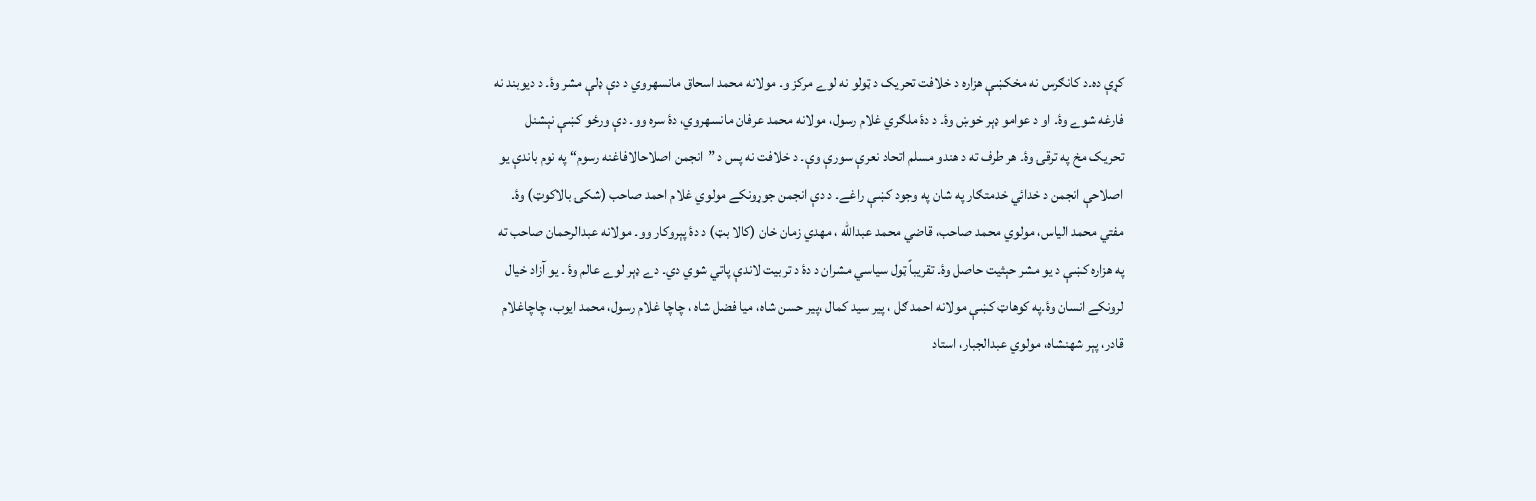کړې ده۔د کانګرس نه مخکښې هزاره د خلافت تحريک د ټولو نه لوے مرکز و۔ مولانه محمد اسحاق مانسهروي د دې ډلې مشر وۀ۔ د ديوبند نه فارغه شوے وۀ۔ او د عوامو ډېر خوښ وۀ۔ د دۀ ملګري غلام رسول، مولانه محمد عرفان مانسهروي، دۀ سره وو۔ دې ورځو کښې نېشنل تحريک مخ په ترقۍ وۀ۔ هر طرف ته د هندو مسلم اتحاد نعرې سورې وې۔ د خلافت نه پس د ”انجمن اصلاحالافاغنه رسوم“ په نوم باندې يو اصلاحې انجمن د خدائي خدمتګار په شان په وجود کښې راغے۔ د دې انجمن جوړونکے مولوي غلام احمد صاحب (شکۍ بالاکوټ) وۀ۔ مفتي محمد الياس، مولوي محمد صاحب، قاضي محمد عبدالله ، مهدي زمان خان (کالا بټ) د دۀ پېروکار وو۔ مولانه عبدالرحمان صاحب ته په هزاره کښې د يو مشر حېثيت حاصل وۀ۔ تقريباً ټول سياسي مشران د دۀ د تربيت لاندې پاتي شوي دي۔ دے ډېر لوے عالم وۀ ۔ يو آزاد خيال لرونکے انسان وۀ۔په کوهاټ کښې مولانه احمد ګل ، پير سيد کمال ،پير حسن شاه، ميا فضل شاه ، چاچا غلام رسول، محمد ايوب، چاچاغلام قادر، پېر شهنشاه، مولوي عبدالجبار، استاد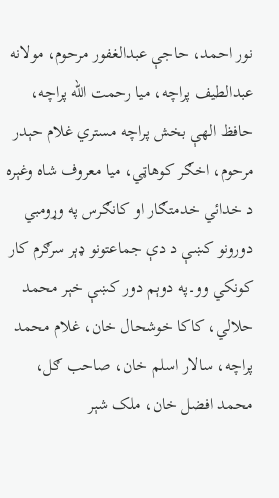نور احمد، حاجې عبدالغفور مرحوم، مولانه عبدالطيف پراچه، ميا رحمت الله پراچه، حافظ الهې بخش پراچه مستري غلام حېدر مرحوم، اخګر کوهاټي، ميا معروف شاه وغېره د خدائي خدمتګار او کانګرس په وړومبي دورونو کښې د دې جماعتونو ډېر سرګرم کار کونکي وو۔په دوېم دور کښې خېر محمد حلالي، کاکا خوشحال خان، غلام محمد پراچه، سالار اسلم خان، صاحب ګل، محمد افضل خان، ملک شېر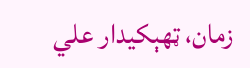زمان، ټهېکيدار علي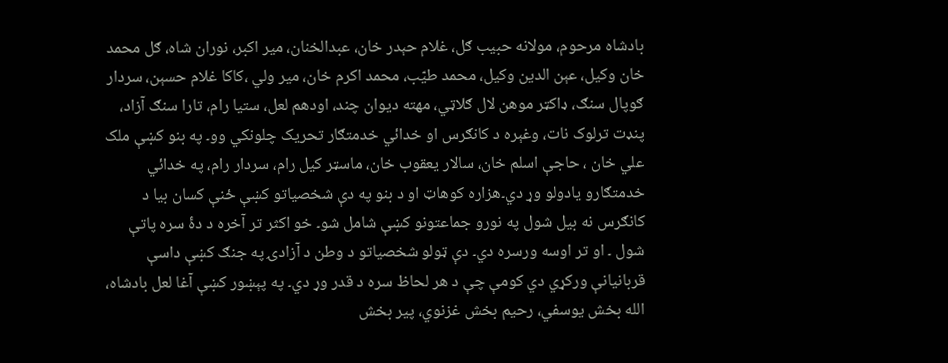بادشاه مرحوم، مولانه حبيب ګل، غلام حېدر خان، عبدالخنان، مير اکبر، نوران شاه، ګل محمد خان وکيل، عېن الدين وکيل، محمد طيّب، محمد اکرم خان، مير ولي ،کاکا غلام حسېن، سردار ګوپال سنګ، ډاکټر موهن لال ګلاټي، مهته ديوان چند، اودهم لعل، ستيا رام، تارا سنګ آزاد، پنډت ترلوک نات، وغېره د کانګرس او خدائي خدمتګار تحريک چلونکي وو۔ په بنو کښې ملک علي خان ، حاجې اسلم خان، سالار يعقوب خان، ماسټر کيل رام، سردار رام، په خدائي خدمتګارو يادولو وړ دي۔هزاره کوهاټ او د بنو په دې شخصياتو کښې ځنې کسان بيا د کانګرس نه بيل شول په نورو جماعتونو کښې شامل شو۔ خو اکثر تر آخره د دۀ سره پاتې شول ۔ او تر اوسه ورسره دي۔ دې ټولو شخصياتو د وطن د آزادۍ په جنګ کښې داسې قربانيانې ورکړي دي کومې چې د هر لحاظ سره د قدر وړ دي۔ په پېښور کښې آغا لعل بادشاه، الله بخش يوسفي، رحيم بخش غزنوي، پير بخش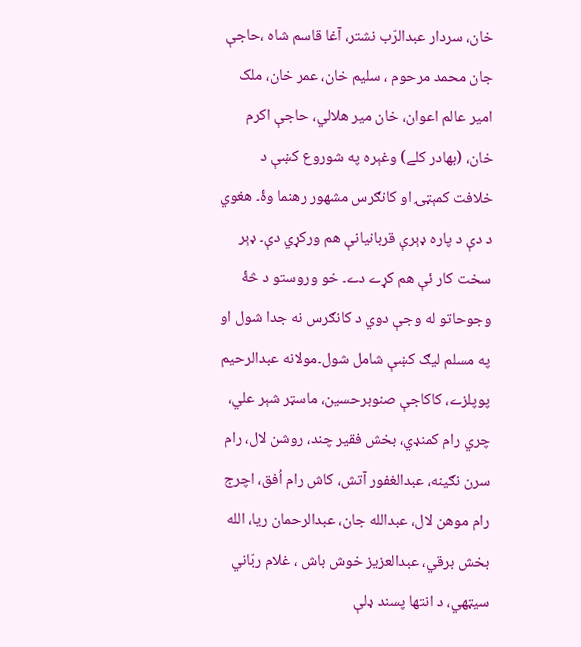خان، سردار عبدالرّب نشتر، آغا قاسم شاه ،حاجې جان محمد مرحوم ، سليم خان، عمر خان، ملک امير عالم اعوان، خان مير هلالي، حاجې اکرم خان، (بهادر کلے) وغېره په شوروع کښې د خلافت کمېټۍ او کانګرس مشهور رهنما وۀ۔ هغوي د دې د پاره ډېرې قربانيانې هم ورکړي دې۔ ډېر سخت کار ئې هم کړے دے۔ خو وروستو د څۀ وجوحاتو له وجې دوي د کانګرس نه جدا شول او په مسلم ليګ کښې شامل شول۔مولانه عبدالرحيم پوپلزے، کاکاجې صنوبرحسين، ماسټر شېر علي، چري رام کمنډي، بخش فقير چند، روشن لال، رام سرن نګينه، عبدالغفور آتش، کاش رام اُفق، اچرج رام موهن لال، عبدالله جان، عبدالرحمان ريا، الله بخش برقي، عبدالعزيز خوش باش ، غلام ربّاني سيټهي، د انتها پسند ډلې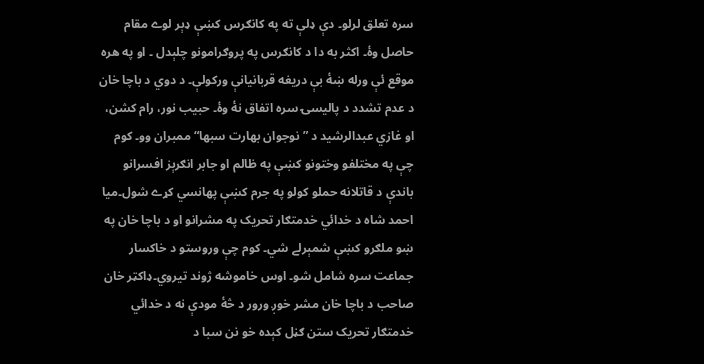سره تعلق لرلو۔ دې ډلې ته په کانګرس کښې ډېر لوے مقام حاصل وۀ۔ اکثر به دا د کانګرس په پروګرامونو چلېدل ۔ او په هره موقع ئې ورله ښۀ بې دريغه قربانيانې ورکولې۔ د دوي د باچا خان د عدم تشدد د پاليسۍ سره اتفاق نۀ وۀ۔ حبيب نور، رام کشن، او غازي عبدالرشيد د ”نوجوان بهارت سبها“ ممبران وو۔ کوم چې په مختلفو وختونو کښې په ظالم او جابر انګرېز افسرانو باندې د قاتلانه حملو کولو په جرم کښې پهانسي کړے شول۔ميا احمد شاه د خدائي خدمتګار تحريک په مشرانو او د باچا خان په ښو ملګرو کښې شمېرلے شي۔ کوم چې وروستو د خاکسار جماعت سره شامل شو۔ اوس خاموشه ژوند تيروي۔ډاکټر خان صاحب د باچا خان مشر خوږ ورور د څۀ مودې نه د خدائي خدمتګار تحريک ستن ګڼل کېده خو نن سبا د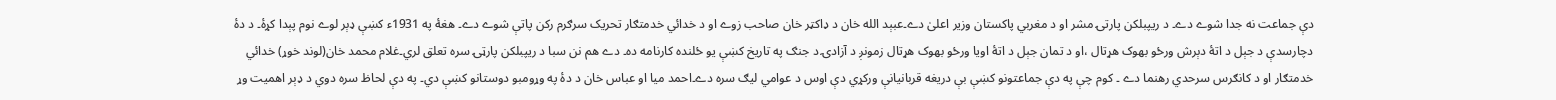دې جماعت نه جدا شوے دے۔ د ريپبلکن پارتۍ مشر او د مغربي پاکستان وزير اعلیٰ دے۔عبېد الله خان د ډاکټر خان صاحب زوے او د خدائي خدمتګار تحريک سرګرم رکن پاتې شوے دے۔ هغۀ په 1931ء کښې ډېر لوے نوم پېدا کړۀ۔ د دۀ دچارسدې د جېل د اتۀ دېرش ورځو بهوک هړتال ،او د تمان جېل د اتۀ اويا ورځو بهوک هړتال زمونږ د آزادۍ د جنګ په تاريخ کښې يو ځلنده کارنامه ده۔ دے هم نن سبا د ريپبلکن پارټۍ سره تعلق لري۔غلام محمد خان(لوند خوړ) خدائي خدمتګار او د کانګرس سرحدي رهنما دے ۔ کوم چې په دې جماعتونو کښې بې دريغه قربانيانې ورکړي دې اوس د عوامي ليګ سره دے۔احمد ميا او عباس خان د دۀ په وړومبو دوستانو کښې دي۔ په دې لحاظ سره دوي د ډېر اهميت وړ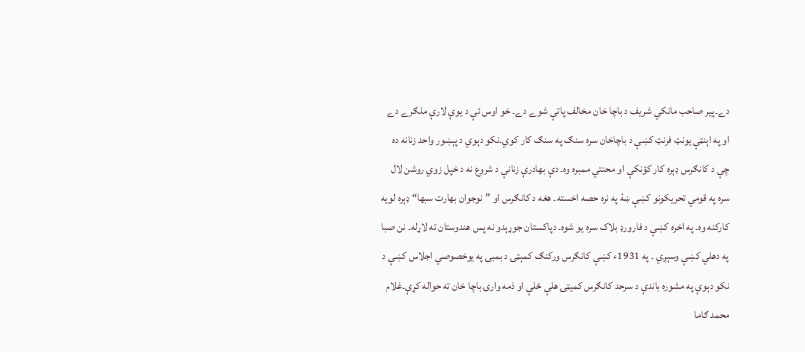دے۔پير صاحب مانکي شريف د باچا خان مخالف پاتې شوے دے۔ خو اوس ئې د يوې لارې ملګرے دے او په اېنټې يونټ فرنټ کښې د باچاخان سره سنګ په سنګ کار کوي۔نکو دېوي د پېښور واحد زنانه ده چې د کانګرس ډېره کار کؤنکې او محنتي ممبره وه۔ دې بهادرې زنانې د شروع نه د خپل زوي روشن لال سره په قومي تحريکونو کښې ښۀ په نره حصه اخسته۔ هغه د کانګرس او ”نوجوان بهارت سبها“ ډېره لويه کارکنه وه۔ په اخره کښې د فارورډ بلاک سره يو شوه۔ دپاکستان جوړېدو نه پس هندوستان ته لاړله۔ نن صبا په دهلي کښې وسېږي ۔ په 1931ء کښې کانګرس ورکنګ کمېټۍ د بمبۍ په يوخصوصي اجلاس کښې د نکو دېوې په مشوره باندې د سرحد کانګرس کميټۍ هلې ځلې او ذمه وارۍ باچا خان ته حواله کړې۔غلام محمد ګاما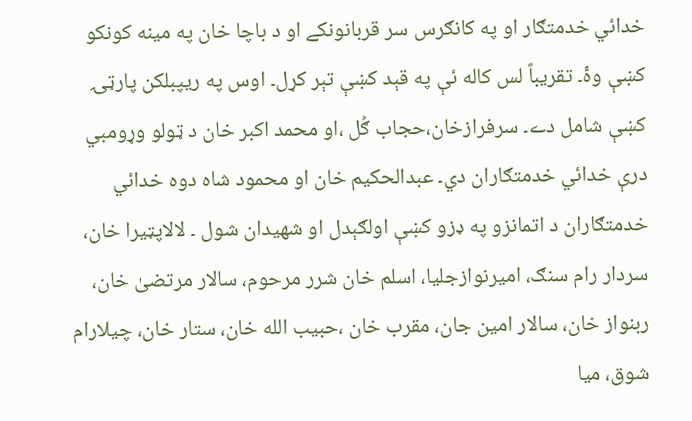خدائي خدمتګار او په کانګرس سر قربانونکے او د باچا خان په مينه کونکو کښې وۀ۔ تقريباً لس کاله ئې په قېد کښې تېر کړل۔ اوس په ريپبلکن پارټۍ کښې شامل دے۔ سرفرازخان،حجاب ګُل ،او محمد اکبر خان د ټولو وړومبي درې خدائي خدمتګاران دي۔ عبدالحکيم خان او محمود شاه دوه خدائي خدمتګاران د اتمانزو په ډزو کښې اولګېدل او شهيدان شول ۔ لالاپټيرا خان، سردار رام سنګ، اميرنوازجليا، اسلم خان شرر مرحوم، سالار مرتضیٰ خان، ربنواز خان، سالار امين جان، مقرب خان ،حبيب الله خان، ستار خان، چيلارام شوق، ميا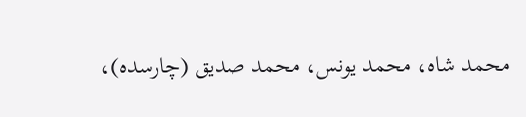محمد شاه، محمد يونس، محمد صديق (چارسده)،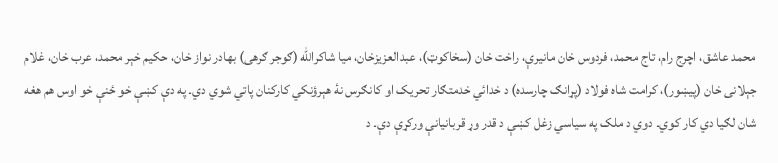محمد عاشق، اچرج رام، تاج محمد، فردوس خان مانيرې، راخت خان (سخاکوټ)، عبدالعزيزخان، ميا شاکرالله (ګوجر ګرهی) بهادر نواز خان، حکيم خېر محمد، عرب خان، غلام جېلانی خان (پيښور)، کرامت شاه فولاد (پړانګ چارسده) د خدائي خدمتګار تحريک او کانګرس نۀ هېرؤنکي کارکنان پاتي شوي دي۔ په دې کښې خو ځنې خو اوس هم هغه شان لګيا دي کار کوي۔ دوي د ملک په سياسي زغل کښې د قدر وړ قربانيانې ورکړې دې۔ د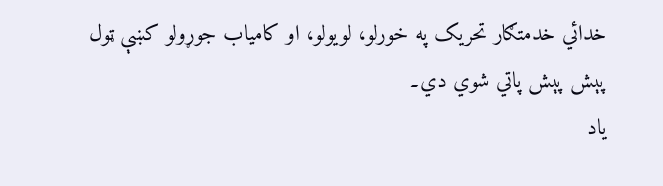خدائي خدمتګار تحريک په خورلو، لويولو، او کامياب جوړولو کښې ټول پېش پېش پاتي شوي دي۔
ياد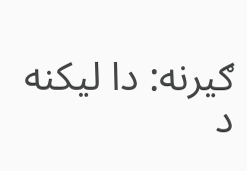ګيرنه: دا ليکنه د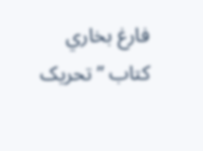فارغ بخاري کتاب ”تحريک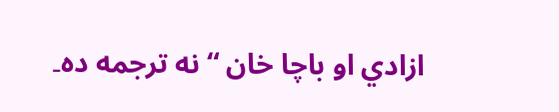ازادي او باچا خان “ نه ترجمه ده۔